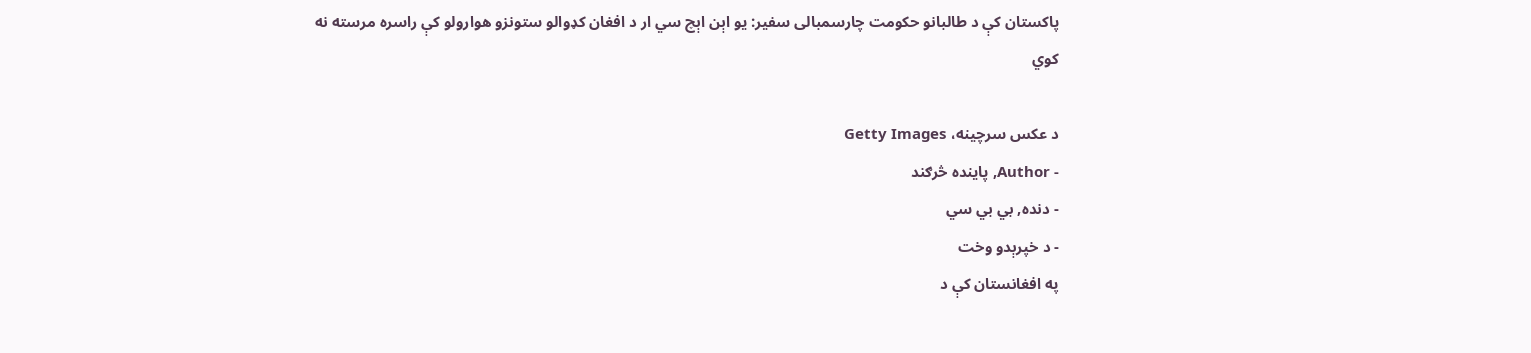پاکستان کې د طالبانو حکومت چارسمبالی سفیر: یو اېن اېچ سي ار د افغان کډوالو ستونزو هوارولو کې راسره مرسته نه کوي

د عکس سرچینه، Getty Images
- Author, پاينده څرګند
- دنده, بي بي سي
- د خپرېدو وخت
په افغانستان کې د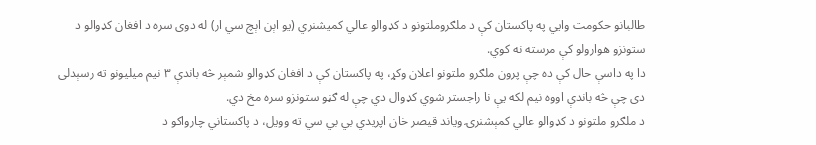طالبانو حکومت وايي په پاکستان کې د ملګروملتونو د کډوالو عالي کمیشنري (يو اېن اېچ سي ار) له دوی سره د افغان کډوالو د ستونزو هوارولو کې مرسته نه کوي.
دا په داسې حال کې ده چې پرون ملګرو ملتونو اعلان وکړ، په پاکستان کې د افغان کډوالو شمېر څه باندې ۳ نیم میلیونو ته رسېدلی دی چې څه باندې اووه نیم لکه یې نا راجستر شوي کډوال دي چې له ګڼو ستونزو سره مخ دي.
د ملګرو ملتونو د کډوالو عالي کمېشنرۍ ویاند قیصر خان اپریدي بي بي سي ته وویل، د پاکستاني چارواکو د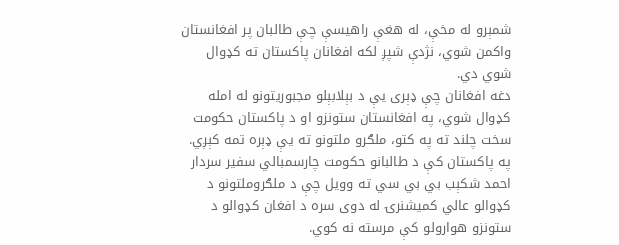شمېرو له مخې، له هغې راهیسې چې طالبان پر افغانستان واکمن شوي، نژدې شپږ لکه افغانان پاکستان ته کډوال شوي دي.
دغه افغانان چې ډېری یې د بېلابېلو مجبوریتونو له امله کډوال شوي، په افغانستان ستونزو او د پاکستان حکومت سخت چلند ته په کتو، ملګرو ملتونو ته یې ډېره تمه کېږي.
په پاکستان کې د طالبانو حکومت چارسمبالي سفیر سردار احمد شکېب بي بي سي ته وویل چې د ملګروملتونو د کډوالو عالي کمیشنرۍ له دوی سره د افغان کډوالو د ستونزو هوارولو کې مرسته نه کوي.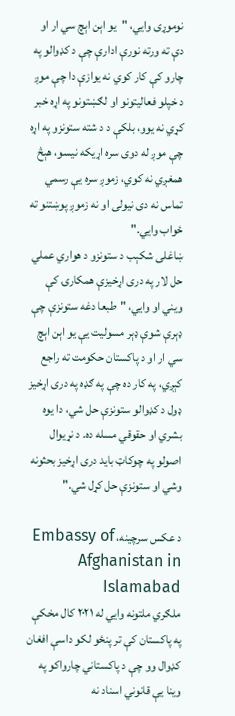نوموړی وايي، "يو اېن اېچ سي ار او دې ته ورته نورې ادارې چې د کډوالو په چارو کې کار کوي نه يوازې دا چې موږ د خپلو فعاليتونو او لګښتونو په اړه خبر کړي نه يوو، بلکې د د شته ستونزو په اړه چې موږ له دوی سره اړيکه نيسو، هېڅ همغږي نه کوي، زموږ سره يې رسمي تماس نه دی نيولی او نه زموږ پوښتنو ته ځواب وايي."
ښاغلی شکېب د ستونزو د هواري عملي حل لار په دری اړخیزې همکارۍ کې ویني او وايي، "طبعا دغه ستونزې چې ډېرې شوې ډېر مسوليت يې يو اېن اېچ سي ار او د پاکستان حکومت ته راجع کېږي، په کار ده چې په ګډه په دری اړخيز ډول د کډوالو ستونزې حل شي، دا يوه بشري او حقوقي مسله ده. د نړيوال اصولو په چوکاټ بايد دری اړخيز بحثونه وشي او ستونزې حل کړل شي."

د عکس سرچینه، Embassy of Afghanistan in Islamabad
ملګري ملتونه وايي له ۲۰۲۱ کال مخکې په پاکستان کې تر پنځو لکو داسې افغان کډوال وو چې د پاکستاني چارواکو په وینا یې قانوني اسناد نه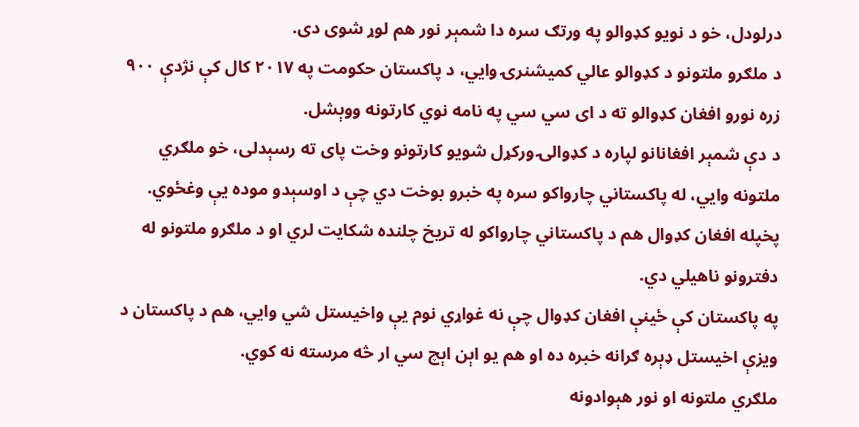درلودل، خو د نویو کډوالو په ورتګ سره دا شمېر نور هم لوړ شوی دی.
د ملګرو ملتونو د کډوالو عالي کمیشنرۍ وايي، د پاکستان حکومت په ۲۰۱۷ کال کې نژدې ۹۰۰ زره نورو افغان کډوالو ته د ای سي سي په نامه نوي کارتونه ووېشل.
د دې شمېر افغانانو لپاره د کډوالۍ ورکړل شويو کارتونو وخت پای ته رسېدلی، خو ملګري ملتونه وايي، له پاکستاني چارواکو سره په خبرو بوخت دي چې د اوسېدو موده یې وغځوي.
پخپله افغان کډوال هم د پاکستاني چارواکو له تریخ چلنده شکایت لري او د ملګرو ملتونو له دفترونو ناهیلي دي.
په پاکستان کې ځينې افغان کډوال چې نه غواړي نوم یې واخیستل شي وايي، هم د پاکستان د ویزې اخیستل ډېره ګرانه خبره ده او هم يو اېن اېچ سي ار څه مرسته نه کوي.
ملګري ملتونه او نور هېوادونه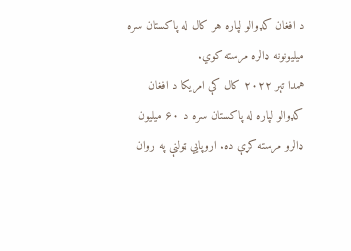د افغان کډوالو لپاره هر کال له پاکستان سره میلیونونه ډالره مرسته کوي.
همدا تېر ۲۰۲۲ کال کې امریکا د افغان کډوالو لپاره له پاکستان سره د ۶۰ میلیون ډالرو مرسته کړې ده. اروپايي ټولنې په روان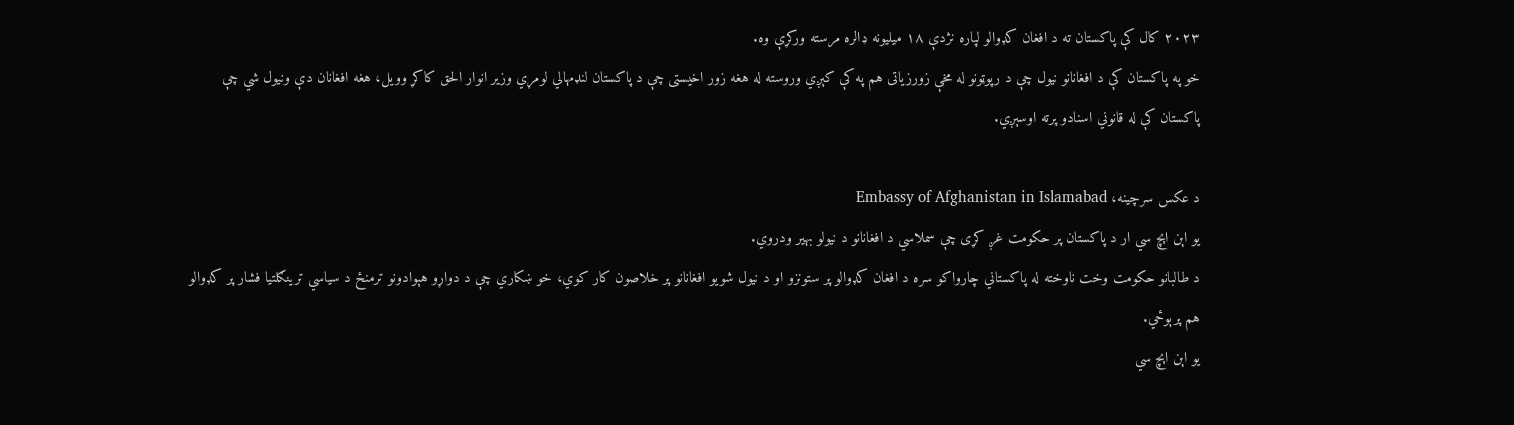۲۰۲۳ کال کې پاکستان ته د افغان کډوالو لپاره نژدې ۱۸ میلیونه ډالره مرسته ورکړې وه.
خو په پاکستان کې د افغانانو نیول چې د رپوټونو له مخې زورزیاتی هم په کې کېږي وروسته له هغه زور اخیستی چې د پاکستان لنډمهالي لومړي وزیر انوار الحق کاکړ وویل، هغه افغانان دې ونیول شي چې پاکستان کې له قانوني اسنادو پرته اوسېږي.

د عکس سرچینه، Embassy of Afghanistan in Islamabad
یو اېن اېچ سي ار د پاکستان پر حکومت غږ کړی چې سملاسي د افغانانو د نیولو بهیر ودروي.
د طالبانو حکومت وخت ناوخته له پاکستاني چارواکو سره د افغان کډوالو پر ستونزو او د نیول شویو افغانانو پر خلاصون کار کوي، خو ښکاري چې د دواړو هېوادونو ترمنځ د سیاسي ترینګلتیا فشار پر کډوالو هم پرېوځي.
يو اېن اېچ سي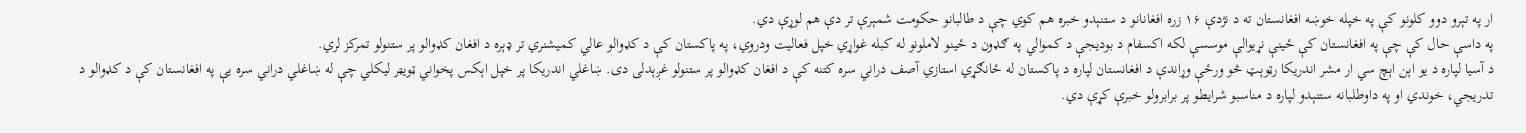ار په تېرو دوو کلونو کې په خپله خوښه افغانستان ته د نژدې ۱۶ زره افغانانو د ستنېدو خبره هم کوي چې د طالبانو حکومت شمېرې تر دې هم لوړې دي.
په داسې حال کې چې په افغانستان کې ځینې نړیوالې موسسې لکه اکسفام د بودیجې د کموالي په ګډون د ځینو لاملونو له کبله غواړي خپل فعالیت ودروي، په پاکستان کې د کډوالو عالي کمیشنري تر ډېره د افغان کډوالو پر ستنولو تمرکز لري.
د آسیا لپاره د يو اېن اېچ سي ار مشر اندريکا رټوېټ څو ورځې وړاندې د افغانستان لپاره د پاکستان له ځانګړي استازي آصف دراني سره کتنه کې د افغان کډوالو پر ستنولو غږېدلی دی. ښاغلي اندریکا پر خپل اېکس پخواني ټویټر لیکلي چې له ښاغلي دراني سره یې په افغانستان کې د کډوالو د تدریجي، خوندي او په داوطلبانه ستنېدو لپاره د مناسبو شرایطو پر برابرولو خبرې کړې دي.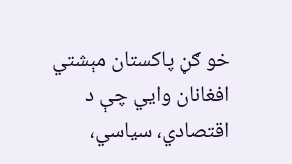خو ګڼ پاکستان مېشتي افغانان وايي چې د اقتصادي، سیاسي،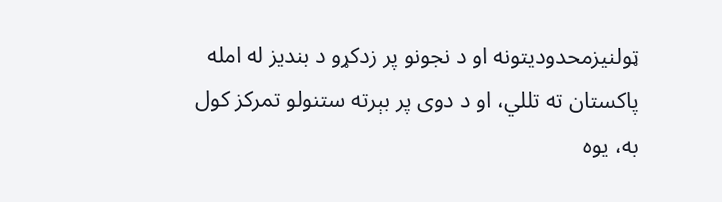ټولنیزمحدودیتونه او د نجونو پر زدکړو د بندیز له امله پاکستان ته تللي، او د دوی پر بېرته ستنولو تمرکز کول به، یوه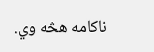ناکامه هڅه وي.